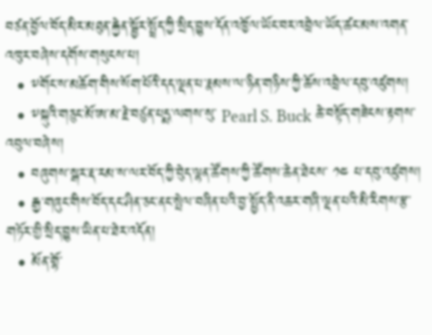བཙན་བྱོལ་བོད་མིར་མཐུན་རྐྱེན་སྦྱོར་སྤྲོད་ཀྱི་སྲིད་བྱུས་དོན་འཁྱོལ་ཡོང་བར་འབྲེལ་ཡོད་ཚང་མས་འགན་འཁུར་བཞེས་དགོས་གསུངས་པ།
  • ༸གོང་ས་མཆོག་གིས་སོག་པོའི་དད་ལྡན་པ་རྣམས་ལ་ཉིན་གཉིས་ཀྱི་ཆོས་འབྲེལ་དབུ་འཛུགས།
  • ༸སྐུའི་གཅུང་མོ་ཨ་མ་རྗེ་བཙུན་པདྨ་ལགས་སུ་ Pearl S. Buck ཆེ་བསྟོད་གཟེངས་རྟགས་འབུལ་བཞེས།
  • བཞུགས་སྒར་རྡ་རམ་ས་ལར་བོད་ཀྱི་བེུད་ལྷན་ཚོགས་ཀྱི་ཚོགས་ཆེན་ཐེངས་ ༡༤ པ་དབུ་འཛུགས།
  • རྒྱ་གཞུང་གིས་བོད་དང་ཤིན་ཅང་ནང་སྤེལ་བཞིན་པའི་བྱ་སྤྱོད་ནི་འཆར་གཞི་ལྡན་པའི་མི་རིགས་རྩ་གཏོར་གྱི་སྲིད་བྱུས་ཡིན་པ་ཐེར་འདོན།
  • མོན་གྷོ་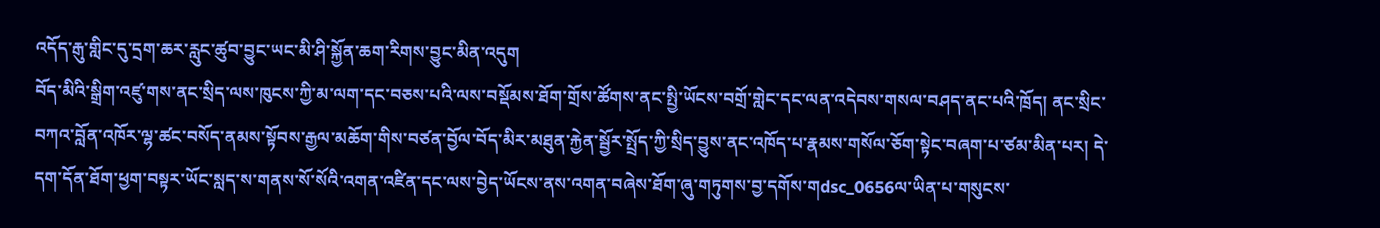འདོད་རྒུ་གླིང་དུ་དྲག་ཆར་རླུང་ཚུབ་བྱུང་ཡང་མི་ཤི་སྐྱོན་ཆག་རིགས་བྱུང་མིན་འདུག
བོད་མིའི་སྒྲིག་འཛུ་གས་ནང་སྲིད་ལས་ཁུངས་ཀྱི་མ་ལག་དང་བཅས་པའི་ལས་བསྡོམས་ཐོག་གྲོས་ཚོགས་ནང་སྤྱི་ཡོངས་བགྲོ་གླེང་དང་ལན་འདེབས་གསལ་བཤད་ནང་པའི་ཁྲོད། ནང་སྲིང་བཀའ་བློན་འཁོར་ལྷ་ཚང་བསོད་ནམས་སྟོབས་རྒྱལ་མཆོག་གིས་བཙན་བྱོལ་བོད་མིར་མཐུན་རྐྱེན་སྦྱོར་སྤྲོད་ཀྱི་སྲིད་བྱུས་ནང་འཁོད་པ་རྣམས་གསོལ་ཅོག་སྟེང་བཞག་པ་ཙམ་མིན་པར། དེ་དག་དོན་ཐོག་ཕྱག་བསྟར་ཡོང་སླད་ས་གནས་སོ་སོའི་འགན་འཛིན་དང་ལས་བྱེད་ཡོངས་ནས་འགན་བཞེས་ཐོག་ཞུ་གཏུགས་བྱ་དགོས་གdsc_0656ལ་ཡིན་པ་གསུངས་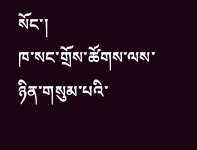སོང་།
ཁ་སང་གྲོས་ཚོགས་ལས་ཉིན་གསུམ་པའི་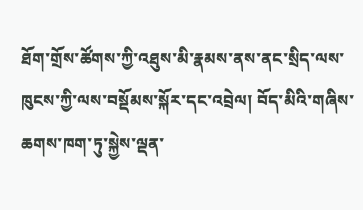ཐོག་གྲོས་ཚོགས་ཀྱི་འཐུས་མི་རྣམས་ནས་ནང་སྲིད་ལས་ཁུངས་ཀྱི་ལས་བསྡོམས་སྐོར་དང་འབྲེལ། བོད་མིའི་གཞིས་ཆགས་ཁག་ཏུ་སྐྱེས་ལྡན་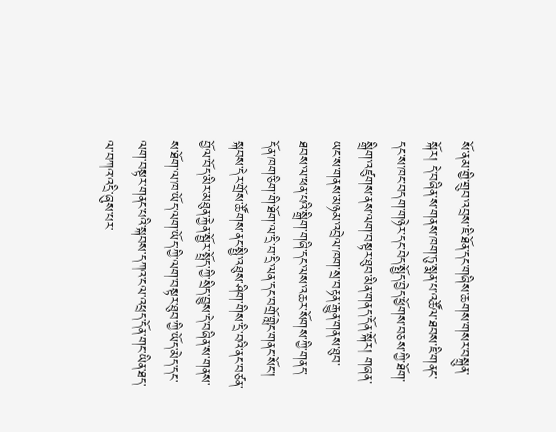སོ་ནམ་གྱི་གྲུབ་འབྲས་ཇི་ཐོན་དང་གཞིས་ཆགས་གསར་བསྐྲུན་སྐོར། དེ་བཞིན་ས་གནས་ཁག་ཏུ་སྨན་པ་འཚོལ་ཐབས་ཇི་གནང་དང་ས་ཁང་བདག་གཉེར་དང་བེད་སྤྱོད་བྱེད་ཕྱོགས་བཅས་ཀྱི་ཐོག་སྒྲིག་འཛུགས་ནས་ལག་བསྟར་ཐུབ་མིན་གནད་དོན་སྐོར། གཞན་ཡང་ས་གནས་མཉམ་འབྲེལ་ཁག་སྲ་བརྟན་རྒྱུན་གནས་ཐུབ་ཐབས་ལ་ཕན་པའི་སྒྲིག་གཞི་དང་ལས་འཆར་སོགས་ཀྱི་གནད་དོན་ཁག་ཅིག་གི་ཐོག་ལ་དྲི་བ་དྲི་ལན་དང་བགྲོ་གླེང་གནང་སོང་།
སྐབས་དེར་གྲོས་ཚོགས་ནང་སྤྱི་འཐུས་ཤིག་གིས་དྲི་བའི་ནང་བཙན་བྱོལ་བོད་མིར་མཐུན་རྐྱེན་སྦྱོར་སྤྲོད་ཀྱི་སྲིད་བྱུས་དེ་བཞིན་ས་གནས་ས་ཐོག་ལ་ཁ་ཡོད་ལག་ཡོད་ཀྱི་ལག་བསྟར་ཐུབ་ཀྱི་ཡོད་མེད་དང་ལག་བསྟར་གནང་པའི་སྐབས་དཀའ་ངལ་འཕྲད་དོན་གང་ཡིན་ཐད་ལ་བཀའ་འདྲི་ཞུས་པར་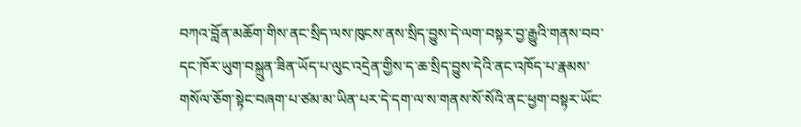བཀའ་བློན་མཆོག་གིས་ནང་སྲིད་ལས་ཁུངས་ནས་སྲིད་བྱུས་དེ་ལག་བསྟར་བྱ་རྒྱུའི་གནས་བབ་དང་ཁོར་ཡུག་བསྐྲུན་ཟིན་ཡོད་པ་ལུང་འདྲེན་གྱིས་ད་ཆ་སྲིད་བྱུས་དེའི་ནང་འཁོད་པ་རྣམས་གསོལ་ཅོག་སྟེང་བཞག་པ་ཙམ་མ་ཡིན་པར་དེ་དག་ལ་ས་གནས་སོ་སོའི་ནང་ཕྱག་བསྟར་ཡོང་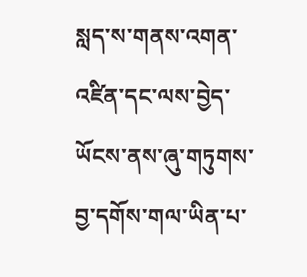སླད་ས་གནས་འགན་འཛིན་དང་ལས་བྱེད་ཡོངས་ནས་ཞུ་གཏུགས་བྱ་དགོས་གལ་ཡིན་པ་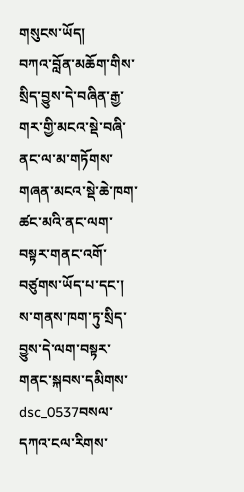གསུངས་ཡོད།       བཀའ་བློན་མཆོག་གིས་སྲིད་བྱུས་དེ་བཞིན་རྒྱ་གར་གྱི་མངའ་སྡེ་བཞི་ནང་ལ་མ་གཏོགས་གཞན་མངའ་སྡེ་ཆེ་ཁག་ཚང་མའི་ནང་ལག་བསྟར་གནང་འགོ་བཙུགས་ཡོད་པ་དང་། ས་གནས་ཁག་ཏུ་སྲིད་བྱུས་དེ་ལག་བསྟར་གནང་སྐབས་དམིགས་dsc_0537བསལ་དཀའ་ངལ་རིགས་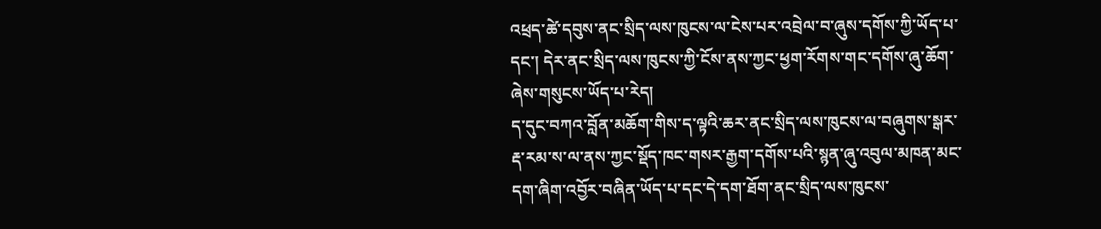འཕྲད་ཚེ་དབུས་ནང་སྲིད་ལས་ཁུངས་ལ་ངེས་པར་འབྲེལ་བ་ཞུས་དགོས་ཀྱི་ཡོད་པ་དང་། དེར་ནང་སྲིད་ལས་ཁུངས་ཀྱི་ངོས་ནས་ཀྱང་ཕྱག་རོགས་གང་དགོས་ཞུ་ཆོག་ཞེས་གསུངས་ཡོད་པ་རེད།
ད་དུང་བཀའ་བློན་མཆོག་གིས་ད་ལྟའི་ཆར་ནང་སྲིད་ལས་ཁུངས་ལ་བཞུགས་སྒར་རྡ་རམ་ས་ལ་ནས་ཀྱང་སྡོད་ཁང་གསར་རྒྱག་དགོས་པའི་སྙན་ཞུ་འབུལ་མཁན་མང་དག་ཞིག་འབྱོར་བཞིན་ཡོད་པ་དང་དེ་དག་ཐོག་ནང་སྲིད་ལས་ཁུངས་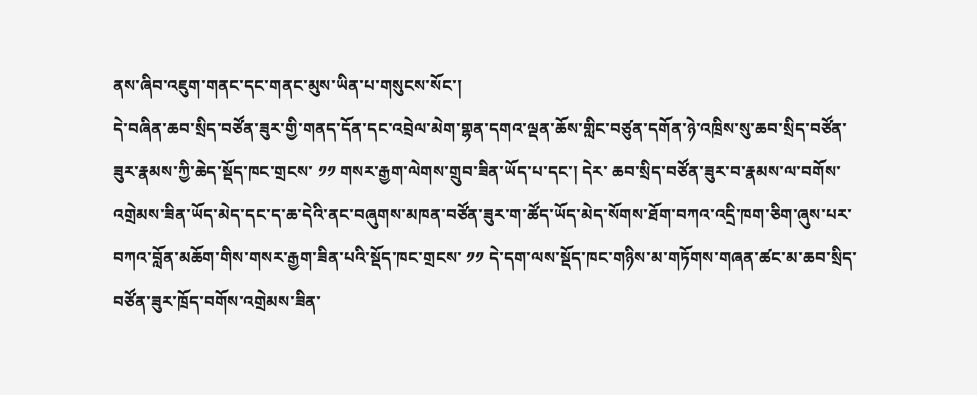ནས་ཞིབ་འཇུག་གནང་དང་གནང་མུས་ཡིན་པ་གསུངས་སོང་།
དེ་བཞིན་ཆབ་སྲིད་བཙོན་ཟུར་གྱི་གནད་དོན་དང་འབྲེལ་མེག་གྷན་དགའ་ལྡན་ཆོས་གླིང་བཙུན་དགོན་ཉེ་འཁྲིས་སུ་ཆབ་སྲིད་བཙོན་ཟུར་རྣམས་ཀྱི་ཆེད་སྡོད་ཁང་གྲངས་ ༡༡ གསར་རྒྱག་ལེགས་གྲུབ་ཟིན་ཡོད་པ་དང་། དེར་ ཆབ་སྲིད་བཙོན་ཟུར་བ་རྣམས་ལ་བགོས་འགྲེམས་ཟིན་ཡོད་མེད་དང་ད་ཆ་དེའི་ནང་བཞུགས་མཁན་བཙོན་ཟུར་ག་ཚོད་ཡོད་མེད་སོགས་ཐོག་བཀའ་འདྲི་ཁག་ཅིག་ཞུས་པར་བཀའ་བློན་མཆོག་གིས་གསར་རྒྱག་ཟིན་པའི་སྡོད་ཁང་གྲངས་ ༡༡ དེ་དག་ལས་སྡོད་ཁང་གཉིས་མ་གཏོགས་གཞན་ཚང་མ་ཆབ་སྲིད་བཙོན་ཟུར་ཁྲོད་བགོས་འགྲེམས་ཟིན་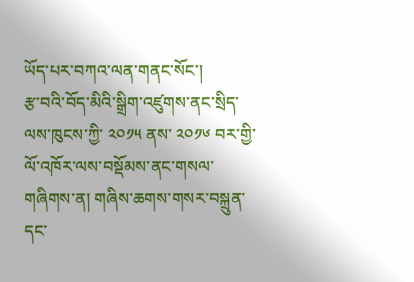ཡོད་པར་བཀའ་ལན་གནང་སོང་།
རྩ་བའི་བོད་མིའི་སྒྲིག་འཛུགས་ནང་སྲིད་ལས་ཁུངས་ཀྱི་ ༢༠༡༥ ནས་ ༢༠༡༦ བར་གྱི་ལོ་འཁོར་ལས་བསྡོམས་ནང་གསལ་གཞིགས་ན། གཞིས་ཆགས་གསར་བསྐྲུན་དང་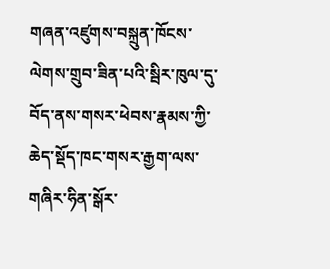གཞན་འཛུགས་བསྐྲུན་ཁོངས་ལེགས་གྲུབ་ཟིན་པའི་སྦིར་ཁུལ་དུ་བོད་ནས་གསར་ཕེབས་རྣམས་ཀྱི་ཆེད་སྡོད་ཁང་གསར་རྒྱག་ལས་གཞིར་ཧིན་སྒོར་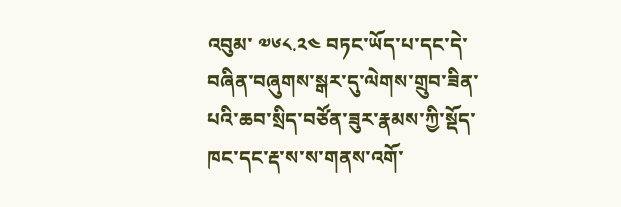འབུམ་ ༧༦༨.༢༤ བཏང་ཡོད་པ་དང་དེ་བཞིན་བཞུགས་སྒར་དུ་ལེགས་གྲུབ་ཟིན་པའི་ཆབ་སྲིད་བཙོན་ཟུར་རྣམས་ཀྱི་སྡོད་ཁང་དང་རྡ་ས་ས་གནས་འགོ་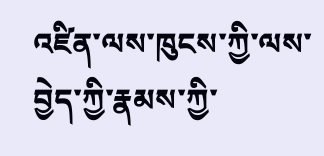འཛིན་ལས་ཁུངས་ཀྱི་ལས་བྱེད་ཀྱི་རྣམས་ཀྱི་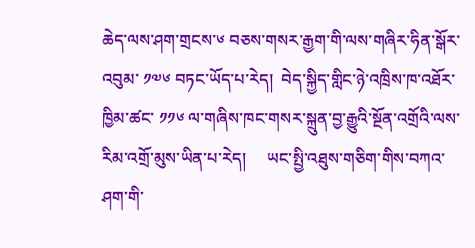ཆེད་ལས་ཤག་གྲངས་༦ བཅས་གསར་རྒྱག་གི་ལས་གཞིར་ཧིན་སྒོར་འབུམ་ ༡༧༦ བཏང་ཡོད་པ་རེད།  བེད་སྐྱིད་གླིང་ཉེ་འཁྲིས་ཁ་འཐོར་ཁྱིམ་ཚང་ ༡༡༦ ལ་གཞིས་ཁང་གསར་སྐྲུན་བྱ་རྒྱུའི་སྔོན་འགྲོའི་ལས་རིམ་འགྲོ་མུས་ཡིན་པ་རེད།     ཡང་སྤྱི་འཐུས་གཅིག་གིས་བཀའ་ཤག་གི་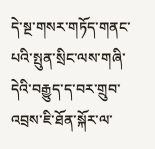དེ་སྔ་གསར་གཏོད་གནང་པའི་སྤུན་སྲིང་ལས་གཞི་དེའི་བརྒྱུད་ད་བར་གྲུབ་འབྲས་ཇི་ཐོན་སྐོར་ལ་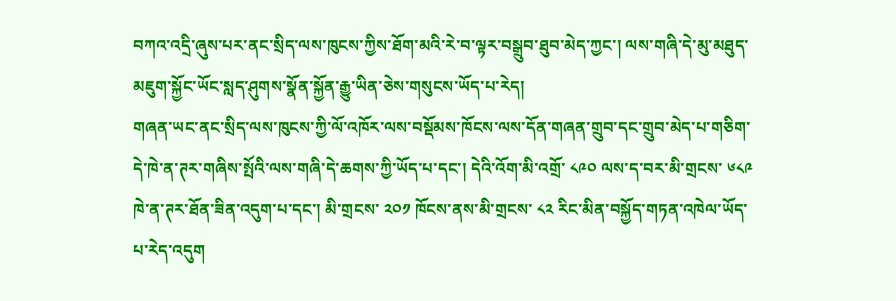བཀའ་འདྲི་ཞུས་པར་ནང་སྲིད་ལས་ཁུངས་ཀྱིས་ཐོག་མའི་རེ་བ་ལྟར་བསྒྲུབ་ཐུབ་མེད་ཀྱང་། ལས་གཞི་དེ་མུ་མཐུད་མཇུག་སྐྱོང་ཡོང་སླད་ཤུགས་སྣོན་སྐྱོན་རྒྱུ་ཡིན་ཅེས་གསུངས་ཡོད་པ་རེད།
གཞན་ཡང་ནང་སྲིད་ལས་ཁུངས་ཀྱི་ལོ་འཁོར་ལས་བསྡོམས་ཁོངས་ལས་དོན་གཞན་གྲུབ་དང་གྲུབ་མེད་པ་གཅིག་དེ་ཁེ་ན་ཊར་གཞིས་སྤོའི་ལས་གཞི་དེ་ཆགས་ཀྱི་ཡོད་པ་དང་། དེའི་འོག་མི་འགྲོ་ ༨༩༠ ལས་ད་བར་མི་གྲངས་ ༦༨༩ ཁེ་ན་ཊར་ཐོན་ཟིན་འདུག་པ་དང་། མི་གྲངས་ ༢༠༡ ཁོངས་ནས་མི་གྲངས་ ༨༢ རིང་མིན་བསྐྱོད་གཏན་འཁེལ་ཡོད་པ་རེད་འདུག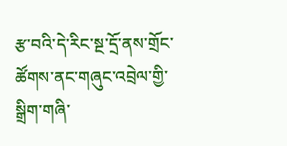རྩ་བའི་དེ་རིང་སྔ་དྲོ་ནས་གྲོང་ཚོགས་ནང་གཞུང་འབྲེལ་གྱི་སྒྲིག་གཞི་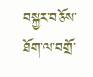བསྐྱར་བཅོས་ཐོག་ལ་བགྲོ་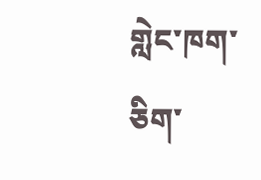གླེང་ཁག་ཅིག་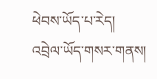ཕེབས་ཡོད་པ་རེད།
འབྲེལ་ཡོད་གསར་གནས།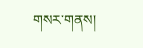གསར་གནས།